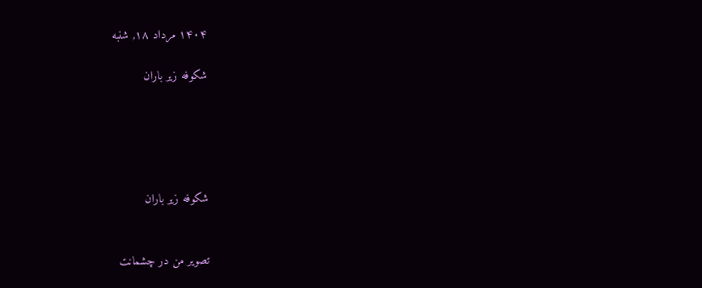۱۴۰۴ مرداد ۱۸, شنبه

شکوفه زیر باران





شکوفه زیر باران


تصویر من در چشمانت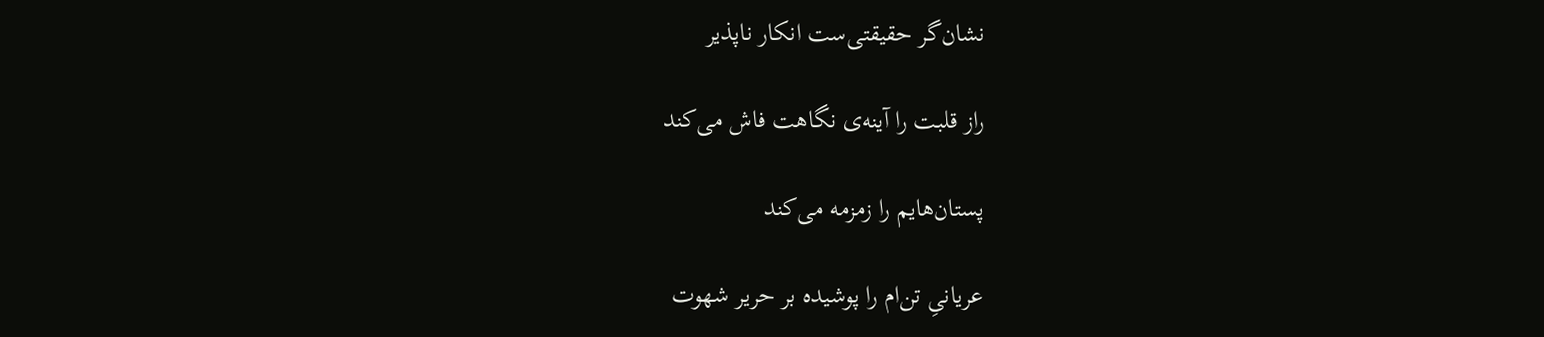نشان‌گر حقیقتی‌ست انکار ناپذیر

راز قلبت را آینه‌ی نگاهت فاش می‌کند

پستان‌هایم را زمزمه می‌کند

عریانی‌ِ تن‌ام را پوشیده بر حریر شهوت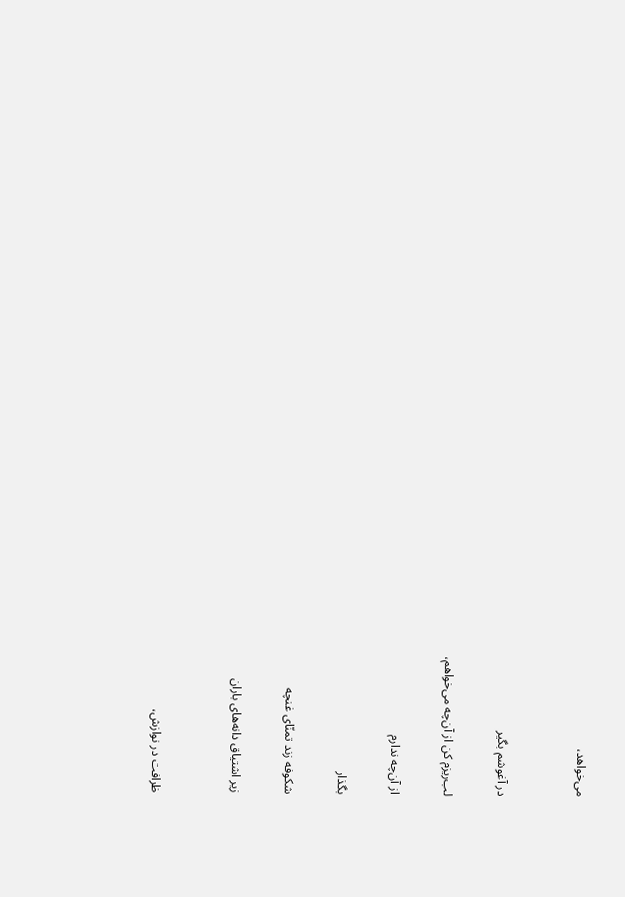می‌خواهد،


در آغوشم بگیر

لب‌ریزم کن از آن‌چه می‌خواهم،

از آن‌چه ندارم

بگذار

شکوفه زند تمنّای غنچه

زیر اشتیاق دانه‌های باران


ظرافت در نوازش،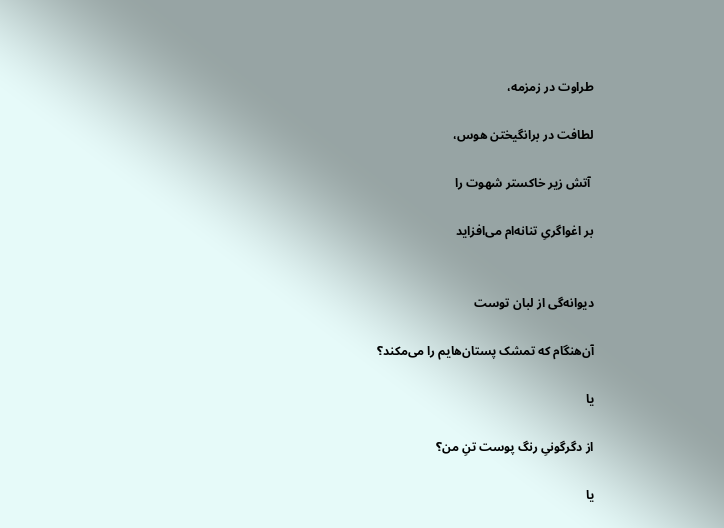طراوت در زمزمه،

لطافت در برانگیختن هوس،

 آتش زیر خاکستر شهوت را

بر اغواگریِ تنانه‌ام می‌افزاید


دیوانه‌گی از لبان توست

آن‌هنگام که تمشک پستان‌هایم را می‌مکند؟

یا

از دگرگونیِ رنگ پوست تنِ من؟

یا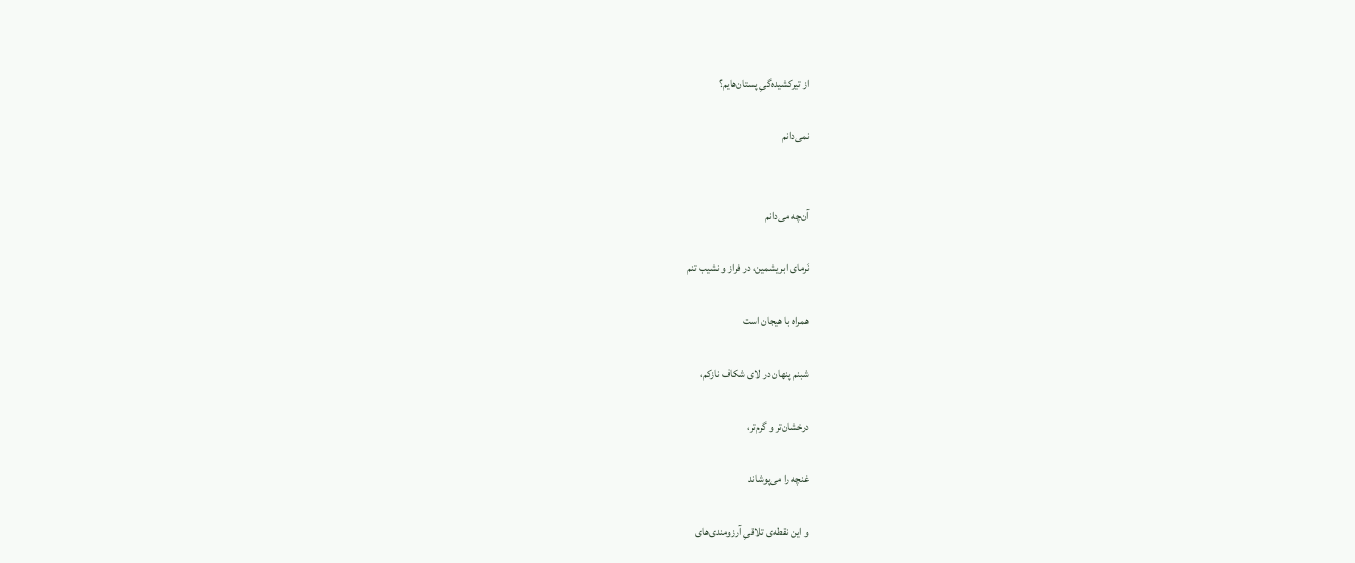از تیرکشیده‌گیِ پستان‌هایم؟

نمی‌دانم


آن‌چه می‌دانم

نَرمای ابریشمین، در فراز و نشیب تنم

همراه با هیجان است

شبنم‌ پنهان در لای شکاف نازکم،

درخشان‌تر و گرم‌تر،

غنچه را می‌پوشاند

و این نقطه‌ی تلاقیِ آرزومندی‌های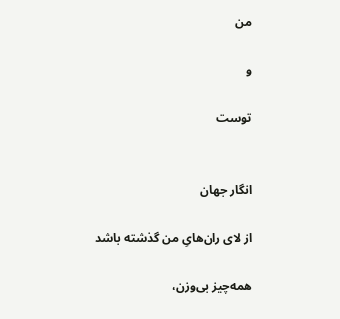من

و

توست


انگار جهان

از لای ران‌هایِ من گذشته باشد

همه‌چیز بی‌وزن،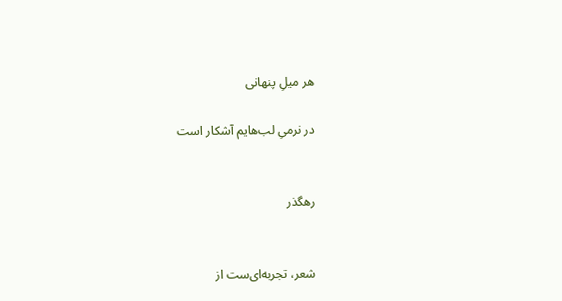هر میلِ پنهانی

در نرمیِ لب‌هایم آشکار است


رهگذر


شعر، تجربه‌ای‌ست از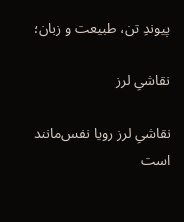پیوندِ تن، طبیعت و زبان؛

نقاشیِ لرز

نقاشیِ لرز رویا نفس‌مانند است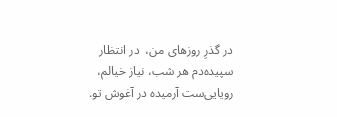در گذرِ روزهای من،  در انتظار سپیده‌دم هر شب، نیاز خیالم،  رویایی‌ست آرمیده در آغوش تو.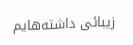زیبائی داشته‌‌هایم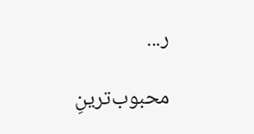ر...

محبوب‌ترینِ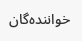خواننده‌گان